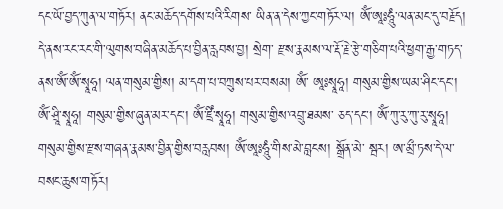དང་ཡོ་བྱད་ཀུན་ལ་གཏོར། ནང་མཆོད་དགོས་པའི་རིགས་ ཡིན་ན་དེས་ཀྱང་གཏོར་ལ། ༀ་ཨཱཿཧཱུཾ་ལན་མང་དུ་བརྗོད། དེ་ནས་རང་རང་གི་ལུགས་བཞིན་མཆོད་པ་བྱིན་རླབས་བྱ། སྲེག་ རྫས་རྣམས་ལ་རྡོ་རྗེ་རྩེ་གཅིག་པའི་ཕྱག་རྒྱ་གཏད་ནས་ༀ་ༀ་སྭཱཧཱ། ལན་གསུམ་གྱིས། མ་དག་པ་བཀྲུས་པར་བསམ། ༀ་ ཨཱཿསྭཱཧཱ། གསུམ་གྱིས་ཡམ་ཤིང་དང་། ༀ་ཤྲཱི་སྭཱཧཱ། གསུམ་གྱིས་ཞུན་མར་དང་། ༀ་ཛྲིཾ་སྭཱཧཱ། གསུམ་གྱིས་འབྲུ་ཐམས་ ཅད་དང་། ༀ་ཀུ་རུ་ཀུ་རུ་སྭཱཧཱ། གསུམ་གྱིས་རྫས་གཞན་རྣམས་བྱིན་གྱིས་བརླབས། ༀ་ཨཱཿཧཱུཾ་གིས་མེ་བླངས། སྒྲོན་མེ་ སྦར། ཨ་མྲྀ་ཏས་དེ་ལ་བསང་ཆུས་གཏོར།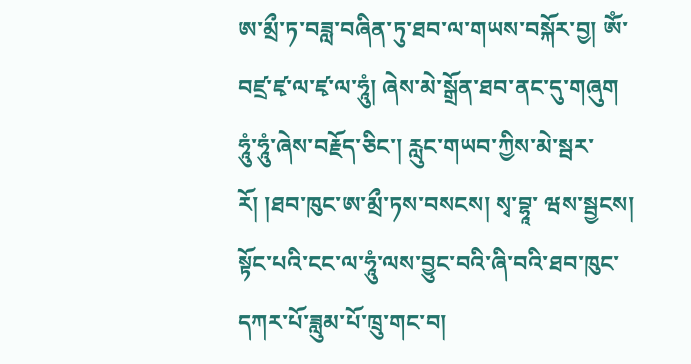ཨ་མྲྀ་ཏ་བཟླ་བཞིན་ཏུ་ཐབ་ལ་གཡས་བསྐོར་བྱ། ༀ་བཛྲ་ཛྭ་ལ་ཛྭ་ལ་ཧཱུཾ། ཞེས་མེ་སྒྲོན་ཐབ་ནང་དུ་གཞུག ཧཱུཾ་ཧཱུཾ་ཞེས་བརྗོད་ཅིང་། རླུང་གཡབ་ཀྱིས་མེ་སྦར་རོ། །ཐབ་ཁུང་ཨ་མྲྀ་ཏས་བསངས། སྭ་བྷཱ་ ཝས་སྦྱངས། སྟོང་པའི་ངང་ལ་ཧཱུཾ་ལས་བྱུང་བའི་ཞི་བའི་ཐབ་ཁུང་དཀར་པོ་ཟླུམ་པོ་ཁྲུ་གང་བ།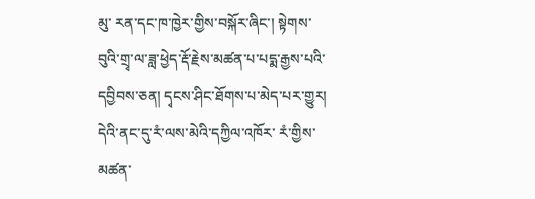མུ་ རན་དང་ཁ་ཁྱེར་གྱིས་བསྐོར་ཞིང་། སྟེགས་བུའི་གྲྭ་ལ་ཟླ་ཕྱེད་རྡོ་རྗེས་མཚན་པ་པདྨ་རྒྱས་པའི་ དབྱིབས་ཅན། དྭངས་ཤིང་ཐོགས་པ་མེད་པར་གྱུར། དེའི་ནང་དུ་རཾ་ལས་མེའི་དཀྱིལ་འཁོར་ རཾ་གྱིས་མཚན་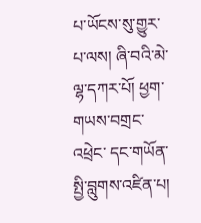པ་ཡོངས་སུ་གྱུར་པ་ལས། ཞི་བའི་མེ་ལྷ་དཀར་པོ། ཕྱག་གཡས་བགྲང་འཕྲེང་ དང་གཡོན་སྤྱི་བླུགས་འཛིན་པ།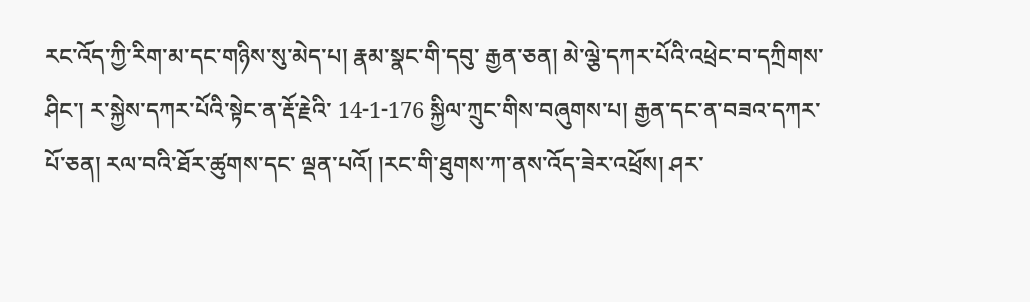རང་འོད་ཀྱི་རིག་མ་དང་གཉིས་སུ་མེད་པ། རྣམ་སྣང་གི་དབུ་ རྒྱན་ཅན། མེ་ལྕེ་དཀར་པོའི་འཕྲེང་བ་དཀྲིགས་ཤིང་། ར་སྐྱེས་དཀར་པོའི་སྟེང་ན་རྡོ་རྗེའི་ 14-1-176 སྐྱིལ་ཀྲུང་གིས་བཞུགས་པ། རྒྱན་དང་ན་བཟའ་དཀར་པོ་ཅན། རལ་བའི་ཐོར་ཚུགས་དང་ ལྡན་པའོ། །རང་གི་ཐུགས་ཀ་ནས་འོད་ཟེར་འཕྲོས། ཤར་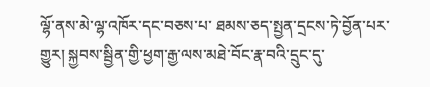ལྷོ་ནས་མེ་ལྷ་འཁོར་དང་བཅས་པ་ ཐམས་ཅད་སྤྱན་དྲངས་ཏེ་བྱོན་པར་གྱུར། སྐྱབས་སྦྱིན་གྱི་ཕྱག་རྒྱ་ལས་མཐེ་བོང་རྣ་བའི་དྲུང་དུ་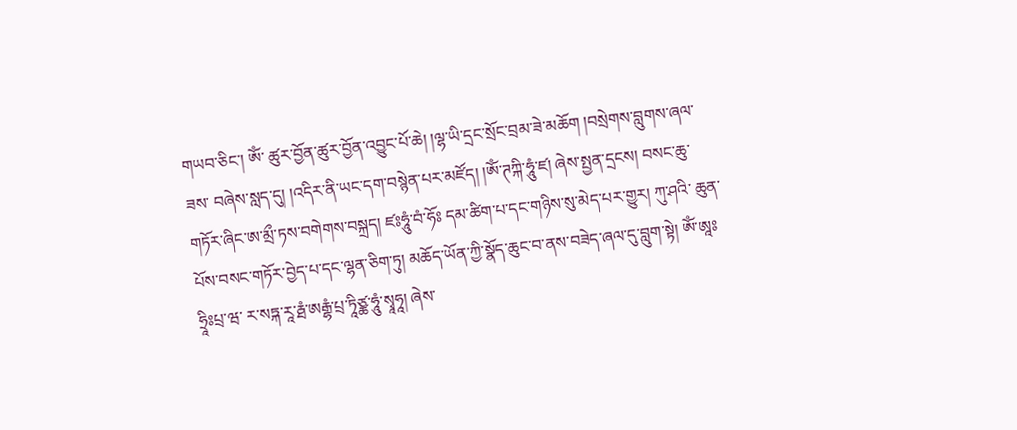གཡབ་ཅིང་། ༀ་ ཚུར་བྱོན་ཚུར་བྱོན་འབྱུང་པོ་ཆེ། །ལྷ་ཡི་དྲང་སྲོང་བྲམ་ཟེ་མཆོག །བསྲེགས་བླུགས་ཞལ་ཟས་ བཞེས་སླད་དུ། །འདིར་ནི་ཡང་དག་བསྙེན་པར་མཛོད། །ༀ་ཊཀྐི་ཧཱུཾ་ཛ། ཞེས་སྤྱན་དྲངས། བསང་ཆུ་ གཏོར་ཞིང་ཨ་མྲྀ་ཏས་བགེགས་བསྐྲད། ཛཿཧཱུཾ་བཾ་ཧོཿ དམ་ཚིག་པ་དང་གཉིས་སུ་མེད་པར་གྱུར། ཀུ་ཤའི་ ཆུན་པོས་བསང་གཏོར་བྱེད་པ་དང་ལྷན་ཅིག་ཏུ། མཆོད་ཡོན་ཀྱི་སྣོད་ཆུང་བ་ནས་བཟེད་ཞལ་དུ་བླུག་སྟེ། ༀ་ཨཱཿཧྲཱིཿཔྲ་ཝ་ ར་སཏྐ་རཱ་རྠཾ་ཨརྒྷཾ་པྲ་ཏཱིཙྪ་ཧཱུཾ་སྭཱཧཱ། ཞེས་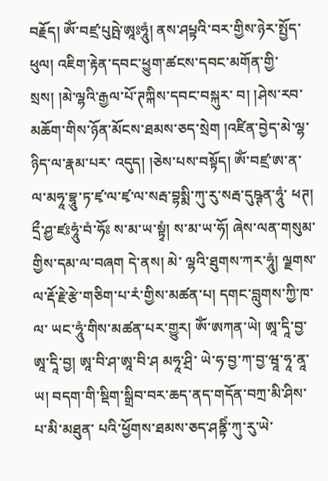བརྗོད། ༀ་བཛྲ་པུཥྤེ་ཨཱཿཧཱུཾ། ནས་ཤཔྟའི་བར་གྱིས་ཉེར་སྤྱོད་ཕུལ། འཇིག་རྟེན་དབང་ཕྱུག་ཚངས་དབང་མགོན་གྱི་སྲས། །མེ་ལྷའི་རྒྱལ་པོ་ཊཀྐིས་དབང་བསྐུར་ བ། །ཤེས་རབ་མཆོག་གིས་ཉོན་མོངས་ཐམས་ཅད་སྲེག །འཛིན་བྱེད་མེ་ལྷ་ཉིད་ལ་རྣམ་པར་ འདུད། །ཅེས་པས་བསྟོད། ༀ་བཛྲ་ཨ་ན་ལ་མཧཱ་བྷཱུ་ཏ་ཛྭ་ལ་ཛྭ་ལ་སརྦ་བྷསྨི་ཀུ་རུ་སརྦ་དུཥྚན་ཧཱུཾ་ ཕཊ། དྲྀ་ཤྱ་ཛཿཧཱུཾ་བཾ་ཧོཿ ས་མ་ཡ་སྟྭཾ། ས་མ་ཡ་ཧོ། ཞེས་ལན་གསུམ་གྱིས་དམ་ལ་བཞག དེ་ནས། མེ་ ལྷའི་ཐུགས་ཀར་ཧཱུཾ། ལྗགས་ལ་རྡོ་རྗེ་རྩེ་གཅིག་པ་རཾ་གྱིས་མཚན་པ། དགང་བླུགས་ཀྱི་ཁ་ལ་ ཡང་ཧཱུཾ་གིས་མཚན་པར་གྱུར། ༀ་ཨཀན་ཡེ། ཨཱ་དཱི་བྱ་ཨཱ་དཱི་བྱ། ཨཱ་བི་ཤ་ཨཱ་བི་ཤ མཧཱ་ཤྲི་ ཡེ་ཧ་བྱ་ཀ་བྱ་ཝཱ་ཧཱ་ནཱ་ཡ། བདག་གི་སྡིག་སྒྲིབ་བར་ཆད་ནད་གདོན་བཀྲ་མི་ཤིས་པ་མི་མཐུན་ པའི་ཕྱོགས་ཐམས་ཅད་ཤནྟིཾ་ཀུ་རུ་ཡེ་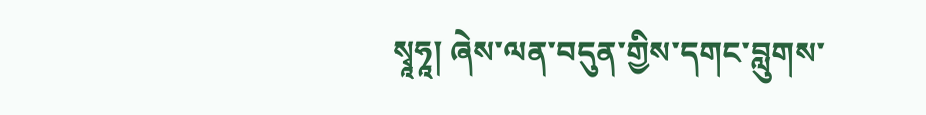སྭཱཧཱ། ཞེས་ལན་བདུན་གྱིས་དགང་བླུགས་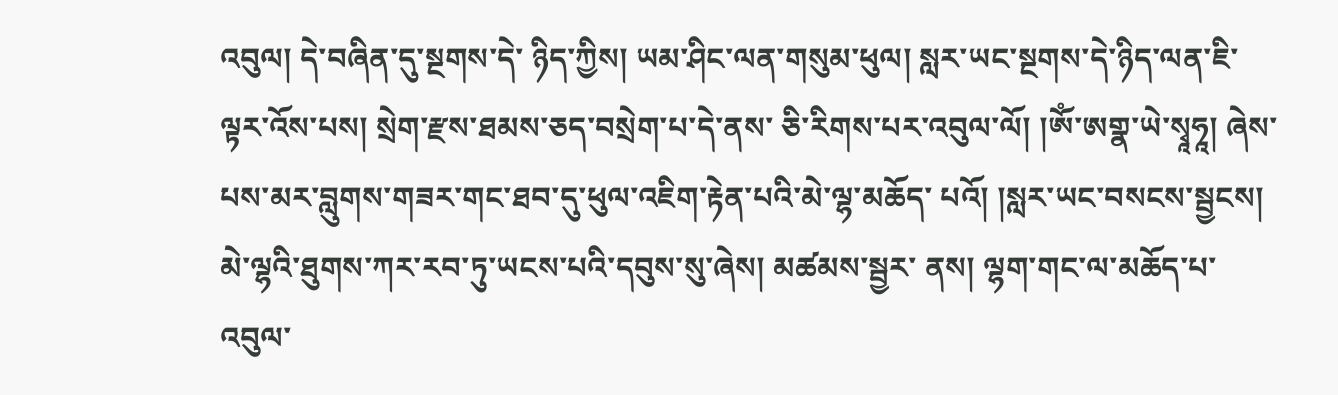འབུལ། དེ་བཞིན་དུ་སྔགས་དེ་ ཉིད་ཀྱིས། ཡམ་ཤིང་ལན་གསུམ་ཕུལ། སླར་ཡང་སྔགས་དེ་ཉིད་ལན་ཇི་ལྟར་འོས་པས། སྲེག་རྫས་ཐམས་ཅད་བསྲེག་པ་དེ་ནས་ ཅི་རིགས་པར་འབུལ་ལོ། །ༀ་ཨགྣ་ཡེ་སྭཱཧཱ། ཞེས་པས་མར་བླུགས་གཟར་གང་ཐབ་དུ་ཕུལ་འཇིག་རྟེན་པའི་མེ་ལྷ་མཆོད་ པའོ། །སླར་ཡང་བསངས་སྦྱངས། མེ་ལྷའི་ཐུགས་ཀར་རབ་ཏུ་ཡངས་པའི་དབུས་སུ་ཞེས། མཚམས་སྦྱར་ ནས། ལྷག་གང་ལ་མཆོད་པ་འབུལ་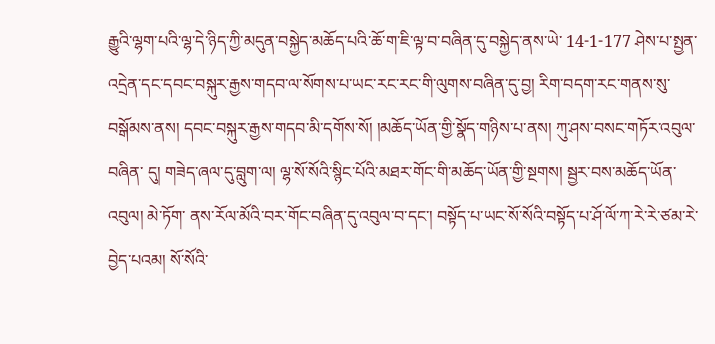རྒྱུའི་ལྷག་པའི་ལྷ་དེ་ཉིད་ཀྱི་མདུན་བསྐྱེད་མཆོད་པའི་ཆོ་ག་ཇི་ལྟ་བ་བཞིན་དུ་བསྐྱེད་ནས་ཡེ་ 14-1-177 ཤེས་པ་སྤྱན་འདྲེན་དང་དབང་བསྐུར་རྒྱས་གདབ་ལ་སོགས་པ་ཡང་རང་རང་གི་ལུགས་བཞིན་དུ་བྱ། རིག་བདག་རང་གནས་སུ་ བསྒོམས་ནས། དབང་བསྐུར་རྒྱས་གདབ་མི་དགོས་སོ། །མཆོད་ཡོན་གྱི་སྣོད་གཉིས་པ་ནས། ཀུ་ཤས་བསང་གཏོར་འབུལ་བཞིན་ དུ། གཟེད་ཞལ་དུ་བླུག་ལ། ལྷ་སོ་སོའི་སྙིང་པོའི་མཐར་གོང་གི་མཆོད་ཡོན་གྱི་སྔགས། སྦྱར་བས་མཆོད་ཡོན་འབུལ། མེ་ཏོག་ ནས་རོལ་མོའི་བར་གོང་བཞིན་དུ་འབུལ་བ་དང་། བསྟོད་པ་ཡང་སོ་སོའི་བསྟོད་པ་ཤོ་ལོ་ཀ་རེ་རེ་ཙམ་རེ་བྱེད་པའམ། སོ་སོའི་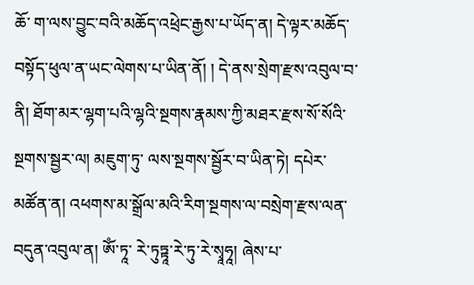ཆོ་ ག་ལས་བྱུང་བའི་མཆོད་འཕྲེང་རྒྱས་པ་ཡོད་ན། དེ་ལྟར་མཆོད་བསྟོད་ཕུལ་ན་ཡང་ལེགས་པ་ཡིན་ནོ། ། དེ་ནས་སྲེག་རྫས་འབུལ་བ་ནི། ཐོག་མར་ལྷག་པའི་ལྷའི་སྔགས་རྣམས་ཀྱི་མཐར་རྫས་སོ་སོའི་སྔགས་སྦྱར་ལ། མཇུག་ཏུ་ ལས་སྔགས་སྦྱོར་བ་ཡིན་ཏེ། དཔེར་མཚོན་ན། འཕགས་མ་སྒྲོལ་མའི་རིག་སྔགས་ལ་བསྲེག་རྫས་ལན་བདུན་འབུལ་ན། ༀ་ཏཱ་ རེ་ཏུཏྟཱ་རེ་ཏུ་རེ་སྭཱཧཱ། ཞེས་པ་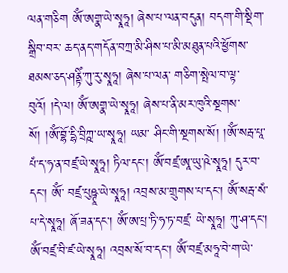ལན་གཅིག ༀ་ཨགྣ་ཡེ་སྭཱཧཱ། ཞེས་པ་ལན་བདུན། བདག་གི་སྡིག་སྒྲིབ་བར་ ཆད་ནད་གདོན་བཀྲ་མི་ཤིས་པ་མི་མཐུན་པའི་ཕྱོགས་ཐམས་ཅད་ཤནྟིཾ་ཀུ་རུ་སྭཱཧཱ། ཞེས་པ་ལན་ གཅིག་སྤེལ་བ་ལྟ་བུའོ། །དེ་ལ། ༀ་ཨགྣ་ཡེ་སྭཱཧཱ། ཞེས་པ་ནི་མར་ཁུའི་སྔགས་སོ། །ༀ་བྷོ་དྷི་བྲིཀྵ་ཡ་སྭཱཧཱ། ཡམ་ ཤིང་གི་སྔགས་སོ། །ༀ་སརྦ་པཱ་པཾ་ད་ཧ་ན་བཛྲ་ཡེ་སྭཱཧཱ། ཏིལ་དང་། ༀ་བཛྲ་ཨཱ་ཡུ་ཥེ་སྭཱཧཱ། དུར་བ་དང་། ༀ་ བཛྲ་པུཥྚཱ་ཡེ་སྭཱཧཱ། འབྲས་མ་གྲུགས་པ་དང་། ༀ་སརྦ་སཾ་པ་དེ་སྭཱཧཱ། ཞོ་ཟན་དང་། ༀ་ཨ་པྲ་ཏི་ཧ་ཏ་བཛྲ་ ཡེ་སྭཱཧཱ། ཀུ་ཤ་དང་། ༀ་བཛྲ་བི་ཛ་ཡེ་སྭཱཧཱ། འབྲས་སོ་བ་དང་། ༀ་བཛྲ་མཧཱ་བེ་ག་ཡེ་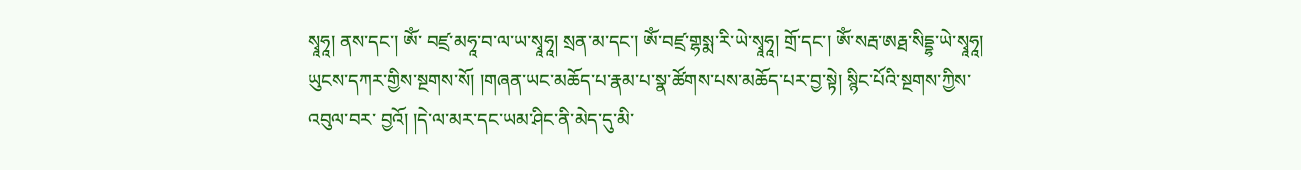སྭཱཧཱ། ནས་དང་། ༀ་ བཛྲ་མཧཱ་བ་ལ་ཡ་སྭཱཧཱ། སྲན་མ་དང་། ༀ་བཛྲ་གྷསྨ་རི་ཡེ་སྭཱཧཱ། གྲོ་དང་། ༀ་སརྦ་ཨརྠ་སིདྡྷ་ཡེ་སྭཱཧཱ། ཡུངས་དཀར་གྱིས་སྔགས་སོ། །གཞན་ཡང་མཆོད་པ་རྣམ་པ་སྣ་ཚོགས་པས་མཆོད་པར་བྱ་སྟེ། སྙིང་པོའི་སྔགས་ཀྱིས་འབུལ་བར་ བྱའོ། །དེ་ལ་མར་དང་ཡམ་ཤིང་ནི་མེད་དུ་མི་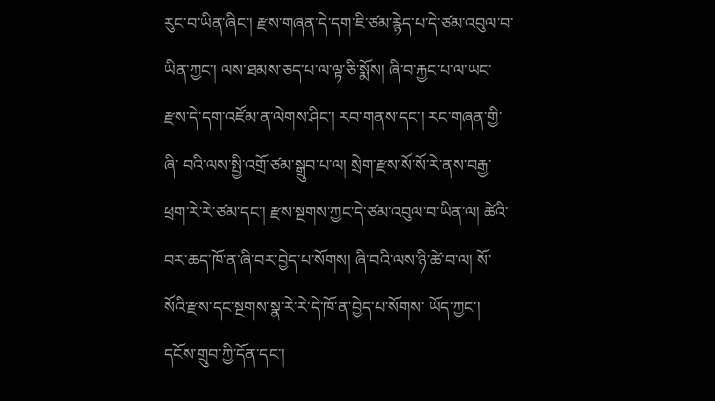རུང་བ་ཡིན་ཞིང་། རྫས་གཞན་དེ་དག་ཇི་ཙམ་རྙེད་པ་དེ་ཙམ་འབུལ་བ་ཡིན་ཀྱང་། ལས་ཐམས་ཅད་པ་ལ་ལྟ་ཅི་སྨོས། ཞི་བ་རྐྱང་པ་ལ་ཡང་རྫས་དེ་དག་འཛོམ་ན་ལེགས་ཤིང་། རབ་གནས་དང་། རང་གཞན་གྱི་ཞི་ བའི་ལས་སྤྱི་འགྲོ་ཙམ་སྒྲུབ་པ་ལ། སྲེག་རྫས་སོ་སོ་རེ་ནས་བརྒྱ་ཕྲག་རེ་རེ་ཙམ་དང་། རྫས་སྔགས་ཀྱང་དེ་ཙམ་འབུལ་བ་ཡིན་ལ། ཚེའི་བར་ཆད་ཁོ་ན་ཞི་བར་བྱེད་པ་སོགས། ཞི་བའི་ལས་ཉི་ཚེ་བ་ལ། སོ་སོའི་རྫས་དང་སྔགས་སྣ་རེ་རེ་དེ་ཁོ་ན་བྱེད་པ་སོགས་ ཡོད་ཀྱང་། དངོས་གྲུབ་ཀྱི་དོན་དང་།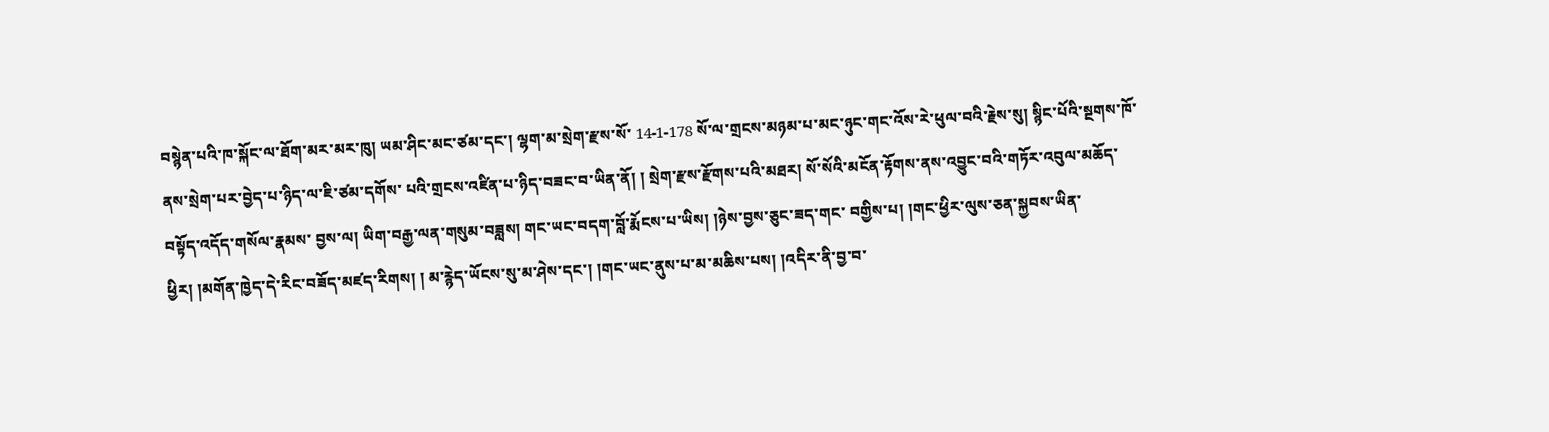བསྙེན་པའི་ཁ་སྐོང་ལ་ཐོག་མར་མར་ཁུ། ཡམ་ཤིང་མང་ཙམ་དང་། ལྷག་མ་སྲེག་རྫས་སོ་ 14-1-178 སོ་ལ་གྲངས་མཉམ་པ་མང་ཉུང་གང་འོས་རེ་ཕུལ་བའི་རྗེས་སུ། སྙིང་པོའི་སྔགས་ཁོ་ནས་སྲེག་པར་བྱེད་པ་ཉིད་ལ་ཇི་ཙམ་དགོས་ པའི་གྲངས་འཛིན་པ་ཉིད་བཟང་བ་ཡིན་ནོ། ། སྲེག་རྫས་རྫོགས་པའི་མཐར། སོ་སོའི་མངོན་རྟོགས་ནས་འབྱུང་བའི་གཏོར་འབུལ་མཆོད་བསྟོད་འདོད་གསོལ་རྣམས་ བྱས་ལ། ཡིག་བརྒྱ་ལན་གསུམ་བཟླས། གང་ཡང་བདག་བློ་རྨོངས་པ་ཡིས། །ཉེས་བྱས་ཅུང་ཟད་གང་ བགྱིས་པ། །གང་ཕྱིར་ལུས་ཅན་སྐྱབས་ཡིན་ཕྱིར། །མགོན་ཁྱེད་དེ་རིང་བཟོད་མཛད་རིགས། ། མ་རྙེད་ཡོངས་སུ་མ་ཤེས་དང་། །གང་ཡང་ནུས་པ་མ་མཆིས་པས། །འདིར་ནི་བྱ་བ་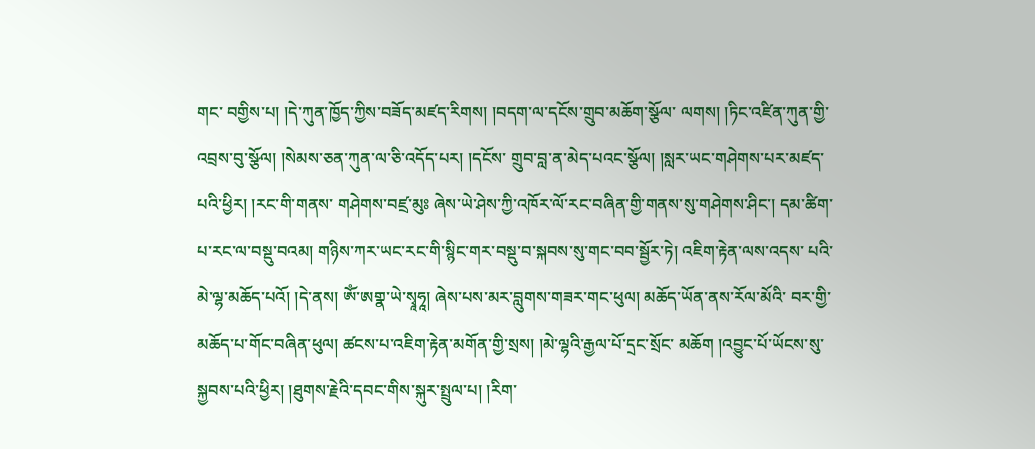གང་ བགྱིས་པ། །དེ་ཀུན་ཁྱོད་ཀྱིས་བཟོད་མཛད་རིགས། །བདག་ལ་དངོས་གྲུབ་མཆོག་སྩོལ་ ལགས། །ཏིང་འཛིན་ཀུན་གྱི་འབྲས་བུ་སྩོལ། །སེམས་ཅན་ཀུན་ལ་ཅི་འདོད་པར། །དངོས་ གྲུབ་བླ་ན་མེད་པའང་སྩོལ། །སླར་ཡང་གཤེགས་པར་མཛད་པའི་ཕྱིར། །རང་གི་གནས་ གཤེགས་བཛྲ་མུཿ ཞེས་ཡེ་ཤེས་ཀྱི་འཁོར་ལོ་རང་བཞིན་གྱི་གནས་སུ་གཤེགས་ཤིང་། དམ་ཚིག་ པ་རང་ལ་བསྡུ་བའམ། གཉིས་ཀར་ཡང་རང་གི་སྙིང་གར་བསྡུ་བ་སྐབས་སུ་གང་བབ་སྦྱོར་ཏེ། འཇིག་རྟེན་ལས་འདས་ པའི་མེ་ལྷ་མཆོད་པའོ། །དེ་ནས། ༀ་ཨགྣ་ཡེ་སྭཱཧཱ། ཞེས་པས་མར་བླུགས་གཟར་གང་ཕུལ། མཆོད་ཡོན་ནས་རོལ་མོའི་ བར་གྱི་མཆོད་པ་གོང་བཞིན་ཕུལ། ཚངས་པ་འཇིག་རྟེན་མགོན་གྱི་སྲས། །མེ་ལྷའི་རྒྱལ་པོ་དྲང་སྲོང་ མཆོག །འབྱུང་པོ་ཡོངས་སུ་སྐྱབས་པའི་ཕྱིར། །ཐུགས་རྗེའི་དབང་གིས་སྐུར་སྤྲུལ་པ། །རིག་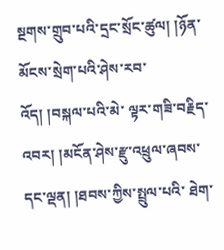སྔགས་གྲུབ་པའི་དྲང་སྲོང་ཚུལ། །ཉོན་མོངས་སྲེག་པའི་ཤེས་རབ་འོད། །བསྐལ་པའི་མེ་ ལྟར་གཟི་བརྗིད་འབར། །མངོན་ཤེས་རྫུ་འཕྲུལ་ཞབས་དང་ལྡན། །ཐབས་ཀྱིས་སྤྲུལ་པའི་ ཐེག་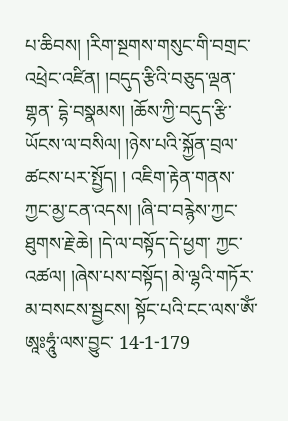པ་ཆིབས། །རིག་སྔགས་གསུང་གི་བགྲང་འཕྲེང་འཛིན། །བདུད་རྩིའི་བཅུད་ལྡན་གྷན་ དྷེ་བསྣམས། །ཆོས་ཀྱི་བདུད་རྩི་ཡོངས་ལ་བསིལ། །ཉེས་པའི་སྐྱོན་བྲལ་ཚངས་པར་སྤྱོད། ། འཇིག་རྟེན་གནས་ཀྱང་མྱ་ངན་འདས། །ཞི་བ་བརྙེས་ཀྱང་ཐུགས་རྗེ་ཆེ། །དེ་ལ་བསྟོད་དེ་ཕྱག་ ཀྱང་འཚལ། །ཞེས་པས་བསྟོད། མེ་ལྷའི་གཏོར་མ་བསངས་སྦྱངས། སྟོང་པའི་ངང་ལས་ༀ་ཨཱཿཧཱུཾ་ལས་བྱུང་ 14-1-179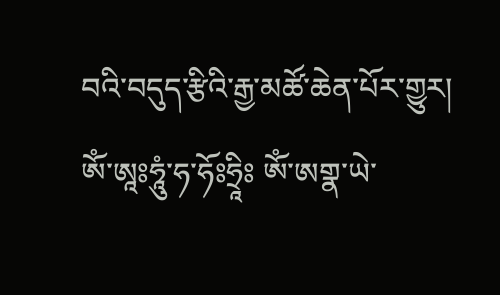བའི་བདུད་རྩིའི་རྒྱ་མཚོ་ཆེན་པོར་གྱུར། ༀ་ཨཱཿཧཱུཾ་ཧ་ཧོཿཧྲཱིཿ ༀ་ཨགྣ་ཡེ་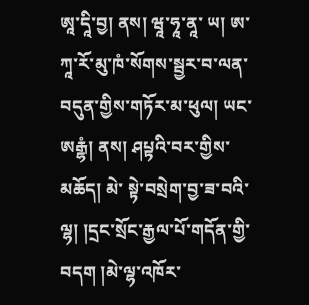ཨཱ་དཱི་བྱ། ནས། ཝཱ་ཧཱ་ནཱ་ ཡ། ཨ་ཀཱ་རོ་མུ་ཁཾ་སོགས་སྦྱར་བ་ལན་བདུན་གྱིས་གཏོར་མ་ཕུལ། ཡང་ཨརྒྷཾ། ནས། ཤཔྟའི་བར་གྱིས་མཆོད། མེ་ སྟེ་བསྲེག་བྱ་ཟ་བའི་ལྷ། །དྲང་སྲོང་རྒྱལ་པོ་གདོན་གྱི་བདག །མེ་ལྷ་འཁོར་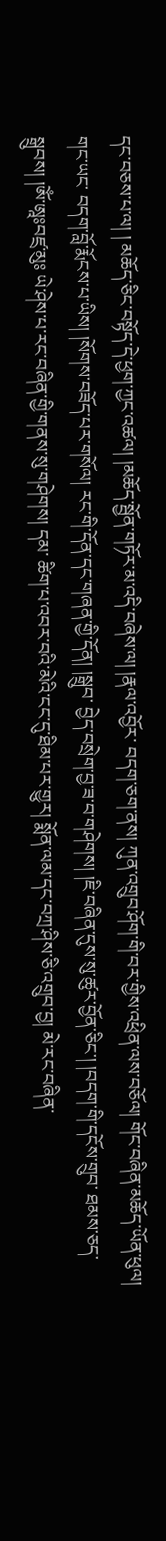དང་བཅས་པ་ལ། ། མཆོད་ཅིང་བསྟོད་དེ་ཕྱག་ཀྱང་འཚལ། །མཆོད་སྦྱོན་གཏོར་མ་འདི་བཞེས་ལ། །རྣལ་འབྱོར་ བདག་ཅག་ནས། ཀུན་འགྲུབ་ཤོག་གི་བར་གྱིས་འཕྲིན་ལས་བཅོལ། གོང་བཞིན་མཆོད་ཡོན་ཕུལ། གང་ཡང་ བདག་བློ་རྨོངས་པ་ཡིས། །སོགས་བཟོད་པར་གསོལ། རང་གི་དོན་དང་གཞན་གྱི་དོན། །སྒྲུབ་ བྱེད་བསྲེག་བྱ་ཟ་བ་གཤེགས། །ཇི་བཞིན་དུས་སུ་ཚུར་བྱོན་ཅིང་། །བདག་གི་དངོས་གྲུབ་ ཐམས་ཅད་སྒྲུབས། །ༀ་ཨཱཿབཛྲ་མུཿ ཡེ་ཤེས་པ་རང་བཞིན་གྱི་གནས་སུ་གཤེགས། དམ་ ཚིག་པ་འབར་བའི་མེའི་ངང་དུ་ཐིམ་པར་གྱུར། སྨོན་ལམ་དང་བཀྲ་ཤིས་ཅི་འགྲུབ་བྱ། མེ་རང་བཞིན་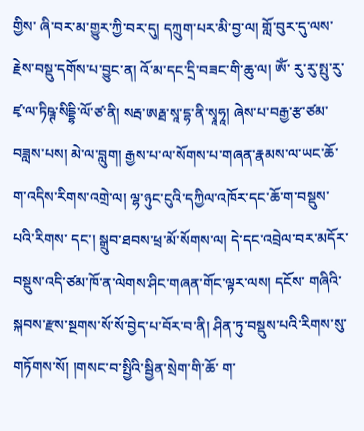གྱིས་ ཞི་བར་མ་གྱུར་ཀྱི་བར་དུ། དཀྲུག་པར་མི་བྱ་ལ། གློ་བུར་དུ་ལས་རྗེས་བསྡུ་དགོས་པ་བྱུང་ན། འོ་མ་དང་དྲི་བཟང་གི་ཆུ་ལ། ༀ་ རུ་རུ་སྤུ་རུ་ཛྭ་ལ་ཏིཥྚ་སིདྡྷི་ལོ་ཙ་ནི། སརྦ་ཨརྠ་སཱ་དྷ་ནི་སྭཱཧཱ། ཞེས་པ་བརྒྱ་རྩ་ཙམ་བཟླས་པས། མེ་ལ་བླུག། རྒྱས་པ་ལ་སོགས་པ་གཞན་རྣམས་ལ་ཡང་ཆོ་ག་འདིས་རིགས་འགྲེ་ལ། ལྷ་ཉུང་ངུའི་དཀྱིལ་འཁོར་དང་ཆོ་ག་བསྡུས་པའི་རིགས་ དང་། སྒྲུབ་ཐབས་ཕྲ་མོ་སོགས་ལ། དེ་དང་འབྲེལ་བར་མདོར་བསྡུས་འདི་ཙམ་ཁོ་ན་ལེགས་ཤིང་གཞན་གོང་ལྟར་ལས། དངོས་ གཞིའི་སྐབས་རྫས་སྔགས་སོ་སོ་བྱེད་པ་བོར་བ་ནི། ཤིན་ཏུ་བསྡུས་པའི་རིགས་སུ་གཏོགས་སོ། །གསང་བ་སྤྱིའི་སྦྱིན་སྲེག་གི་ཆོ་ ག་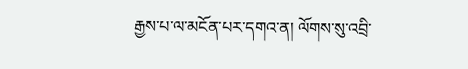རྒྱས་པ་ལ་མངོན་པར་དགའ་ན། ལོགས་སུ་འབྲི་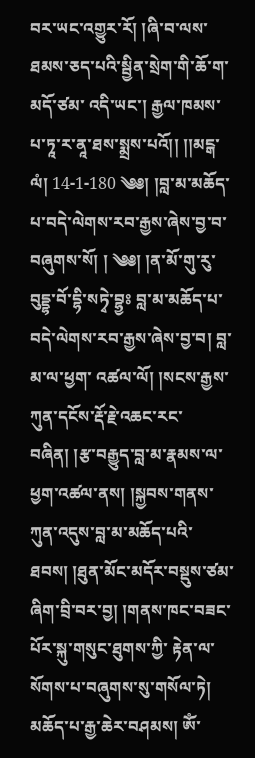བར་ཡང་འགྱུར་རོ། །ཞི་བ་ལས་ཐམས་ཅད་པའི་སྦྱིན་སྲེག་གི་ཆོ་ག་མདོ་ཙམ་ འདི་ཡང་། རྒྱལ་ཁམས་པ་ཏཱ་ར་ནཱ་ཐས་སྨྲས་པའོ།། །།མངྒ་ལཾ། 14-1-180 ༄༅། །བླ་མ་མཆོད་པ་བདེ་ལེགས་རབ་རྒྱས་ཞེས་བྱ་བ་ བཞུགས་སོ། ། ༄༅། །ན་མོ་གུ་རུ་བུདྡྷ་བོ་དྷི་སཏྭེ་བྷྱཿ བླ་མ་མཆོད་པ་བདེ་ལེགས་རབ་རྒྱས་ཞེས་བྱ་བ། བླ་མ་ལ་ཕྱག་ འཚལ་ལོ། །སངས་རྒྱས་ཀུན་དངོས་རྡོ་རྗེ་འཆང་རང་བཞིན། །རྩ་བརྒྱུད་བླ་མ་རྣམས་ལ་ཕྱག་འཚལ་ནས། །སྐྱབས་གནས་ ཀུན་འདུས་བླ་མ་མཆོད་པའི་ཐབས། །ཐུན་མོང་མདོར་བསྡུས་ཙམ་ཞིག་བྲི་བར་བྱ། །གནས་ཁང་བཟང་པོར་སྐུ་གསུང་ཐུགས་ཀྱི་ རྟེན་ལ་སོགས་པ་བཞུགས་སུ་གསོལ་ཏེ། མཆོད་པ་རྒྱ་ཆེར་བཤམས། ༀ་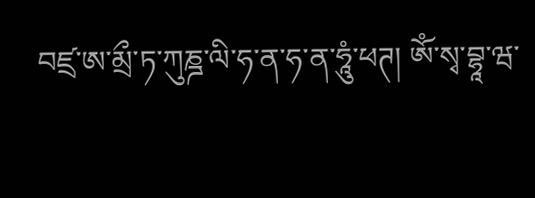བཛྲ་ཨ་མྲྀ་ཏ་ཀུཎྜ་ལི་ཧ་ན་ཧ་ན་ཧཱུཾ་ཕཊ། ༀ་སྭ་བྷཱ་ཝ་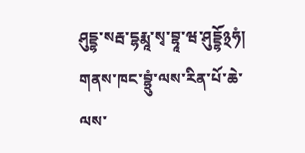ཤུདྡྷ་སརྦ་དྷརྨཱ་སྭ་བྷཱ་ཝ་ཤུདྡྷོ྅ཧཾ། གནས་ཁང་བྷྲུཾ་ལས་རིན་པོ་ཆེ་ལས་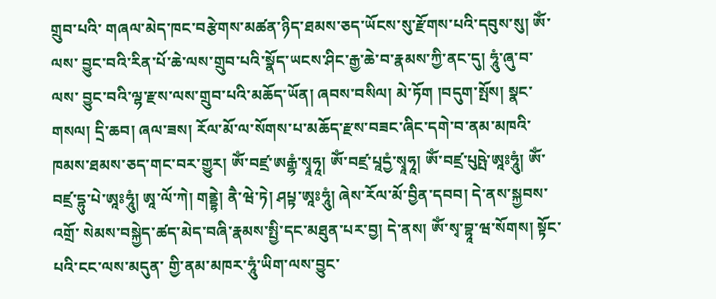གྲུབ་པའི་ གཞལ་མེད་ཁང་བརྩེགས་མཚན་ཉིད་ཐམས་ཅད་ཡོངས་སུ་རྫོགས་པའི་དབུས་སུ། ༀ་ལས་ བྱུང་བའི་རིན་པོ་ཆེ་ལས་གྲུབ་པའི་སྣོད་ཡངས་ཤིང་རྒྱ་ཆེ་བ་རྣམས་ཀྱི་ནང་དུ། ཧཱུཾ་ཞུ་བ་ལས་ བྱུང་བའི་ལྷ་རྫས་ལས་གྲུབ་པའི་མཆོད་ཡོན། ཞབས་བསིལ། མེ་ཏོག །བདུག་སྤོས། སྣང་ གསལ། དྲི་ཆབ། ཞལ་ཟས། རོལ་མོ་ལ་སོགས་པ་མཆོད་རྫས་བཟང་ཞིང་དགེ་བ་ནམ་མཁའི་ ཁམས་ཐམས་ཅད་གང་བར་གྱུར། ༀ་བཛྲ་ཨརྒྷཾ་སྭཱཧཱ། ༀ་བཛྲ་པཱདྱཾ་སྭཱཧཱ། ༀ་བཛྲ་པུཥྤེ་ཨཱཿཧཱུཾ། ༀ་བཛྲ་དྷུ་པེ་ཨཱཿཧཱུཾ། ཨཱ་ལོ་ཀེ། གནྡྷེ། ནཻ་ཝེ་ཏེ། ཤཔྟ་ཨཱཿཧཱུཾ། ཞེས་རོལ་མོ་བྱིན་དབབ། དེ་ནས་སྐྱབས་འགྲོ་ སེམས་བསྐྱེད་ཚད་མེད་བཞི་རྣམས་སྤྱི་དང་མཐུན་པར་བྱ། དེ་ནས། ༀ་སྭ་བྷཱ་ཝ་སོགས། སྟོང་པའི་ངང་ལས་མདུན་ གྱི་ནམ་མཁར་ཧཱུཾ་ཡིག་ལས་བྱུང་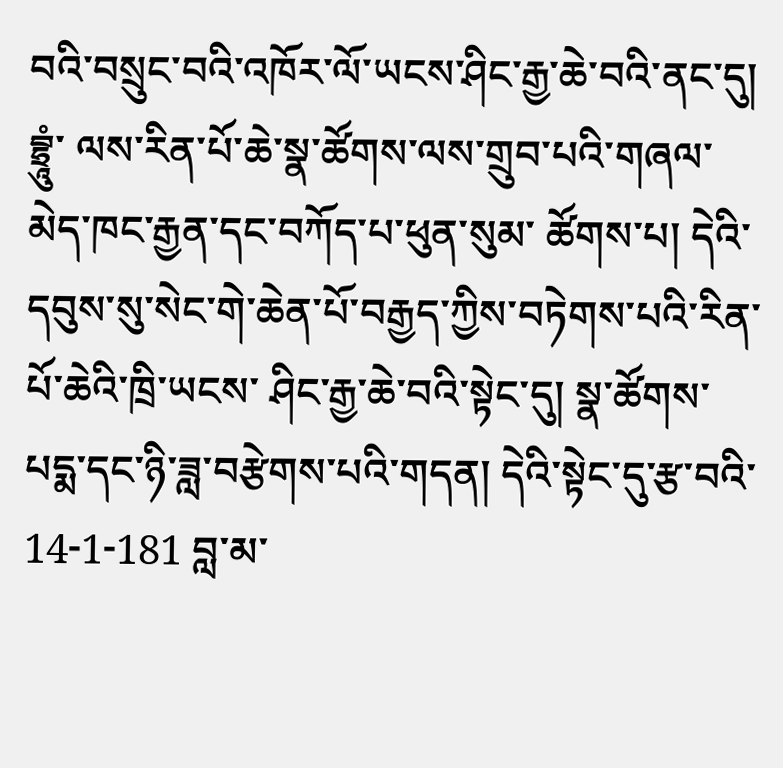བའི་བསྲུང་བའི་འཁོར་ལོ་ཡངས་ཤིང་རྒྱ་ཆེ་བའི་ནང་དུ། བྷྲཱུཾ་ ལས་རིན་པོ་ཆེ་སྣ་ཚོགས་ལས་གྲུབ་པའི་གཞལ་མེད་ཁང་རྒྱན་དང་བཀོད་པ་ཕུན་སུམ་ ཚོགས་པ། དེའི་དབུས་སུ་སེང་གེ་ཆེན་པོ་བརྒྱད་ཀྱིས་བཏེགས་པའི་རིན་པོ་ཆེའི་ཁྲི་ཡངས་ ཤིང་རྒྱ་ཆེ་བའི་སྟེང་དུ། སྣ་ཚོགས་པདྨ་དང་ཉི་ཟླ་བརྩེགས་པའི་གདན། དེའི་སྟེང་དུ་རྩ་བའི་ 14-1-181 བླ་མ་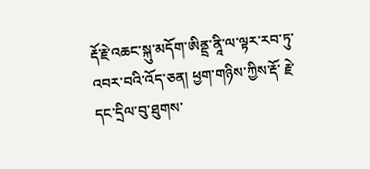རྡོ་རྗེ་འཆང་སྐུ་མདོག་ཨིནྡྲ་ནཱི་ལ་ལྟར་རབ་ཏུ་འབར་བའི་འོད་ཅན། ཕྱག་གཉིས་ཀྱིས་རྡོ་ རྗེ་དང་དྲིལ་བུ་ཐུགས་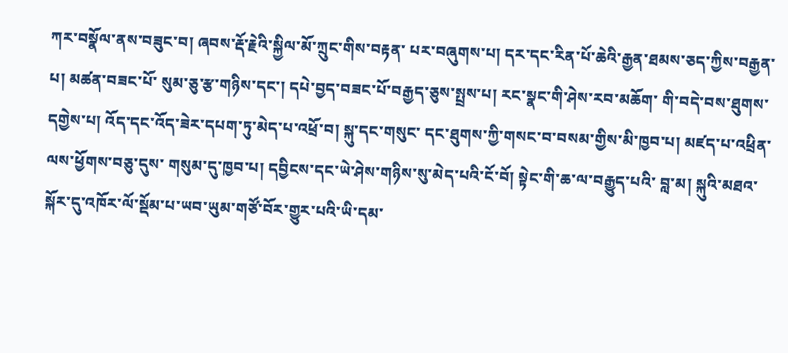ཀར་བསྣོལ་ནས་བཟུང་བ། ཞབས་རྡོ་རྗེའི་སྐྱིལ་མོ་ཀྲུང་གིས་བརྟན་ པར་བཞུགས་པ། དར་དང་རིན་པོ་ཆེའི་རྒྱན་ཐམས་ཅད་ཀྱིས་བརྒྱན་པ། མཚན་བཟང་པོ་ སུམ་ཅུ་རྩ་གཉིས་དང་། དཔེ་བྱད་བཟང་པོ་བརྒྱད་ཅུས་སྤྲས་པ། རང་སྣང་གི་ཤེས་རབ་མཆོག་ གི་བདེ་བས་ཐུགས་དགྱེས་པ། འོད་དང་འོད་ཟེར་དཔག་ཏུ་མེད་པ་འཕྲོ་བ། སྐུ་དང་གསུང་ དང་ཐུགས་ཀྱི་གསང་བ་བསམ་གྱིས་མི་ཁྱབ་པ། མཛད་པ་འཕྲིན་ལས་ཕྱོགས་བཅུ་དུས་ གསུམ་དུ་ཁྱབ་པ། དབྱིངས་དང་ཡེ་ཤེས་གཉིས་སུ་མེད་པའི་ངོ་བོ། སྟེང་གི་ཆ་ལ་བརྒྱུད་པའི་ བླ་མ། སྐུའི་མཐའ་སྐོར་དུ་འཁོར་ལོ་སྡོམ་པ་ཡབ་ཡུམ་གཙོ་བོར་གྱུར་པའི་ཡི་དམ་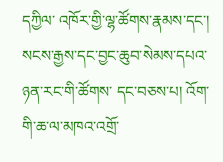དཀྱིལ་ འཁོར་གྱི་ལྷ་ཚོགས་རྣམས་དང་། སངས་རྒྱས་དང་བྱང་ཆུབ་སེམས་དཔའ་ཉན་རང་གི་ཚོགས་ དང་བཅས་པ། འོག་གི་ཆ་ལ་མཁའ་འགྲོ་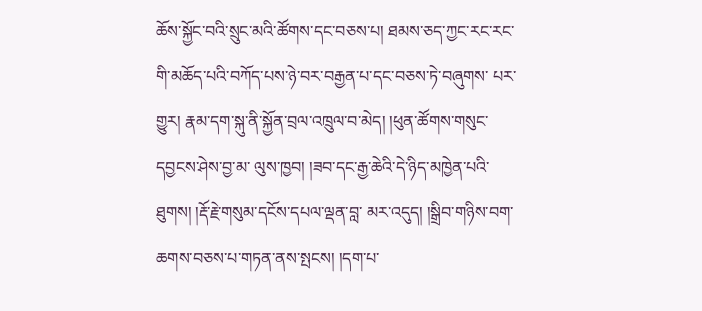ཆོས་སྐྱོང་བའི་སྲུང་མའི་ཚོགས་དང་བཅས་པ། ཐམས་ཅད་ཀྱང་རང་རང་གི་མཆོད་པའི་བཀོད་པས་ཉེ་བར་བརྒྱན་པ་དང་བཅས་ཏེ་བཞུགས་ པར་གྱུར། རྣམ་དག་སྐུ་ནི་སྐྱོན་བྲལ་འཁྲུལ་བ་མེད། །ཕུན་ཚོགས་གསུང་དབྱངས་ཤེས་བྱ་མ་ ལུས་ཁྱབ། །ཟབ་དང་རྒྱ་ཆེའི་དེ་ཉིད་མཁྱེན་པའི་ཐུགས། །རྡོ་རྗེ་གསུམ་དངོས་དཔལ་ལྡན་བླ་ མར་འདུད། །སྒྲིབ་གཉིས་བག་ཆགས་བཅས་པ་གཏན་ནས་སྤངས། །དག་པ་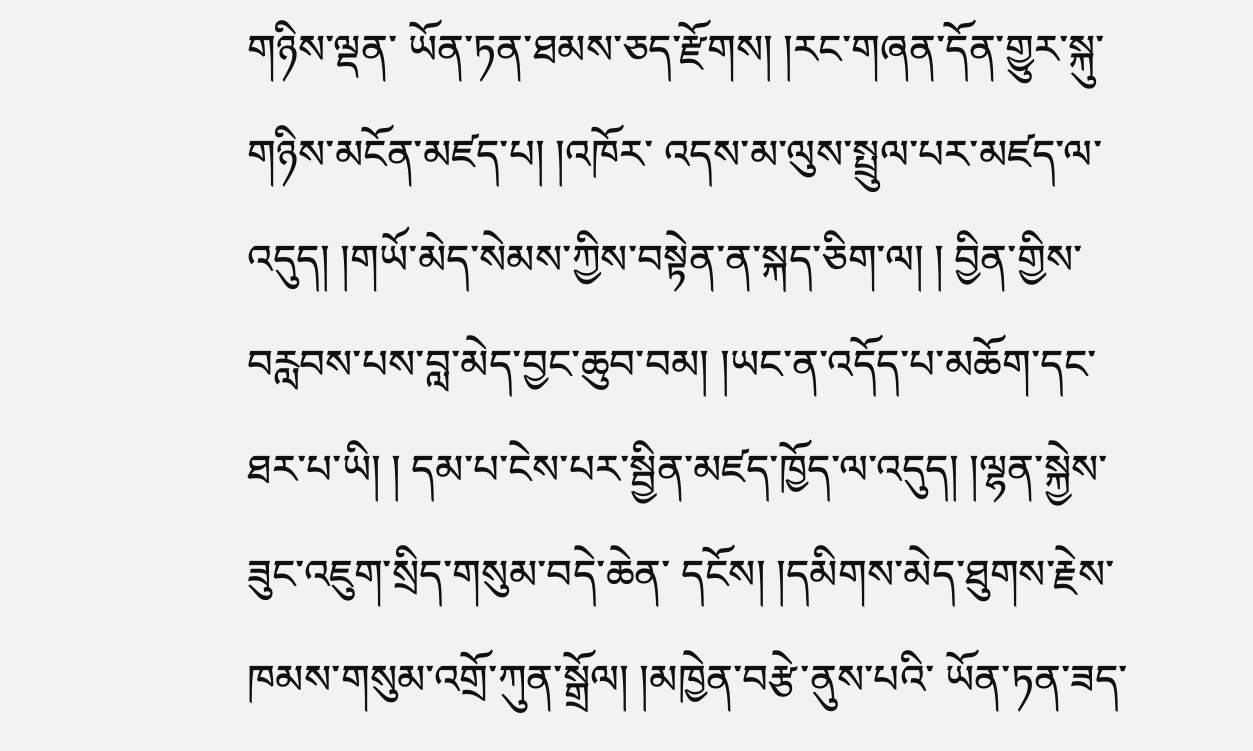གཉིས་ལྡན་ ཡོན་ཏན་ཐམས་ཅད་རྫོགས། །རང་གཞན་དོན་གྱུར་སྐུ་གཉིས་མངོན་མཛད་པ། །འཁོར་ འདས་མ་ལུས་སྤྲུལ་པར་མཛད་ལ་འདུད། །གཡོ་མེད་སེམས་ཀྱིས་བསྟེན་ན་སྐད་ཅིག་ལ། ། བྱིན་གྱིས་བརླབས་པས་བླ་མེད་བྱང་ཆུབ་བམ། །ཡང་ན་འདོད་པ་མཆོག་དང་ཐར་པ་ཡི། ། དམ་པ་ངེས་པར་སྦྱིན་མཛད་ཁྱོད་ལ་འདུད། །ལྷན་སྐྱེས་ཟུང་འཇུག་སྲིད་གསུམ་བདེ་ཆེན་ དངོས། །དམིགས་མེད་ཐུགས་རྗེས་ཁམས་གསུམ་འགྲོ་ཀུན་སྒྲོལ། །མཁྱེན་བརྩེ་ནུས་པའི་ ཡོན་ཏན་ཟད་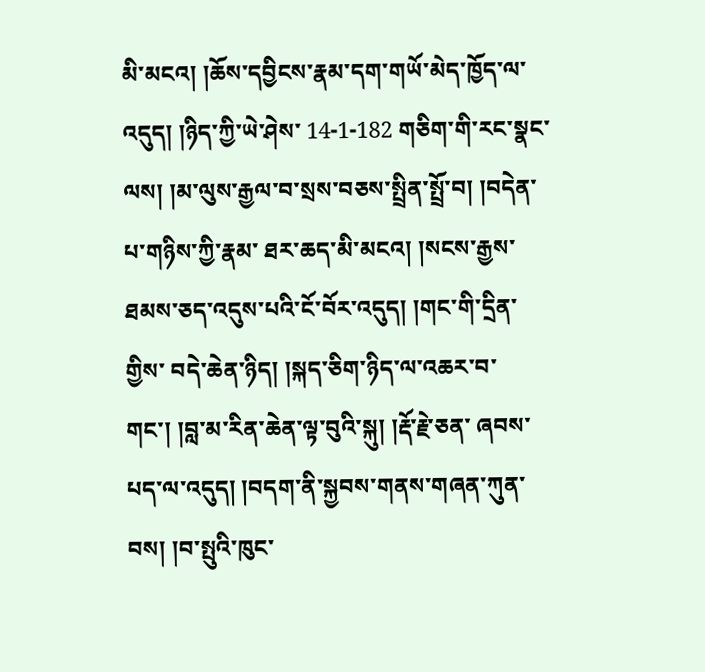མི་མངའ། །ཆོས་དབྱིངས་རྣམ་དག་གཡོ་མེད་ཁྱོད་ལ་འདུད། །ཉིད་ཀྱི་ཡེ་ཤེས་ 14-1-182 གཅིག་གི་རང་སྣང་ལས། །མ་ལུས་རྒྱལ་བ་སྲས་བཅས་སྤྲིན་སྤྲོ་བ། །བདེན་པ་གཉིས་ཀྱི་རྣམ་ ཐར་ཆད་མི་མངའ། །སངས་རྒྱས་ཐམས་ཅད་འདུས་པའི་ངོ་བོར་འདུད། །གང་གི་དྲིན་གྱིས་ བདེ་ཆེན་ཉིད། །སྐད་ཅིག་ཉིད་ལ་འཆར་བ་གང་། །བླ་མ་རིན་ཆེན་ལྟ་བུའི་སྐུ། །རྡོ་རྗེ་ཅན་ ཞབས་པད་ལ་འདུད། །བདག་ནི་སྐྱབས་གནས་གཞན་ཀུན་བས། །བ་སྤུའི་ཁུང་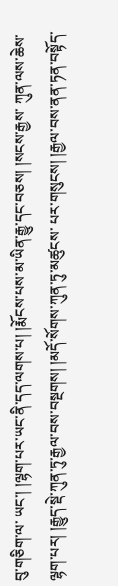བུ་གཅིག་ལ་ ཡང་། །ལྷག་པར་ཡང་ནི་དད་ལགས་པ། །རྨོངས་པས་མ་ཡིན་རྒྱུ་དང་བཅས། །སངས་རྒྱས་ ཀུན་ལས་ཆེས་ལྷག་པར། །རྒྱུད་སྡེ་ཀུན་ཏུ་རྒྱལ་བས་བསྔགས། །མདོ་སོགས་ཀུན་ཏུ་མཚུངས་ པར་གསུངས། །རྒྱལ་བས་ནན་ཏན་བསྟོད་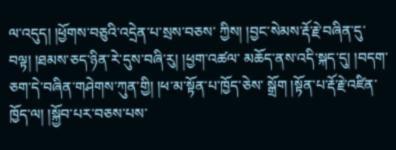ལ་འདུད། །ཕྱོགས་བཅུའི་འདྲེན་པ་སྲས་བཅས་ ཀྱིས། །བྱང་སེམས་རྡོ་རྗེ་བཞིན་དུ་བལྟ། །ཐམས་ཅད་ཉིན་རེ་དུས་བཞི་རུ། །ཕྱག་འཚལ་ མཆོད་ནས་འདི་སྐད་དུ། །བདག་ཅག་དེ་བཞིན་གཤེགས་ཀུན་གྱི། །ཕ་མ་སྟོན་པ་ཁྱོད་ཅེས་ སྒྲོག །སྟོན་པ་རྡོ་རྗེ་འཛིན་ཁྱོད་ལ། །སྐྱོབ་པར་བཅས་པས་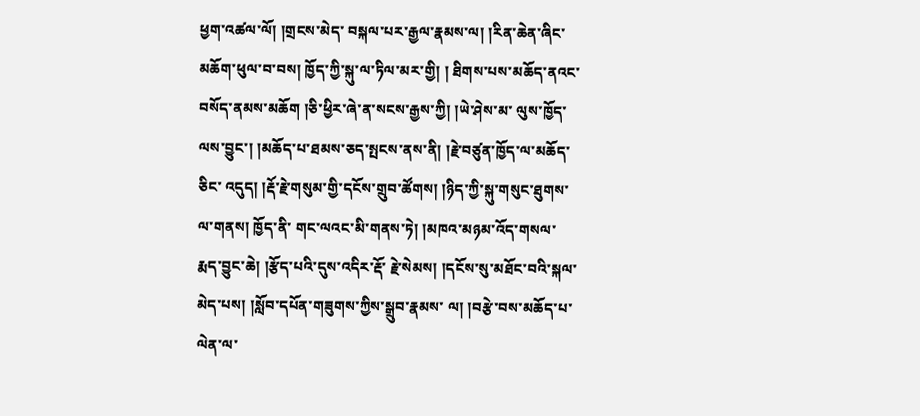ཕྱག་འཚལ་ལོ། །གྲངས་མེད་ བསྐལ་པར་རྒྱལ་རྣམས་ལ། །རིན་ཆེན་ཞིང་མཆོག་ཕུལ་བ་བས། ཁྱོད་ཀྱི་སྐུ་ལ་ཏིལ་མར་གྱི། ། ཐིགས་པས་མཆོད་ནའང་བསོད་ནམས་མཆོག །ཅི་ཕྱིར་ཞེ་ན་སངས་རྒྱས་ཀྱི། །ཡེ་ཤེས་མ་ ལུས་ཁྱོད་ལས་བྱུང་། །མཆོད་པ་ཐམས་ཅད་སྤངས་ནས་ནི། །རྗེ་བཙུན་ཁྱོད་ལ་མཆོད་ཅིང་ འདུད། །རྡོ་རྗེ་གསུམ་གྱི་དངོས་གྲུབ་ཚོགས། །ཉིད་ཀྱི་སྐུ་གསུང་ཐུགས་ལ་གནས། ཁྱོད་ནི་ གང་ལའང་མི་གནས་ཏེ། །མཁའ་མཉམ་འོད་གསལ་རྨད་བྱུང་ཆེ། །རྩོད་པའི་དུས་འདིར་རྡོ་ རྗེ་སེམས། །དངོས་སུ་མཐོང་བའི་སྐལ་མེད་པས། །སློབ་དཔོན་གཟུགས་ཀྱིས་སྒྲུབ་རྣམས་ ལ། །བརྩེ་བས་མཆོད་པ་ལེན་ལ་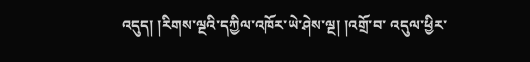འདུད། །རིགས་ལྔའི་དཀྱིལ་འཁོར་ཡེ་ཤེས་ལྔ། །འགྲོ་བ་ འདུལ་ཕྱིར་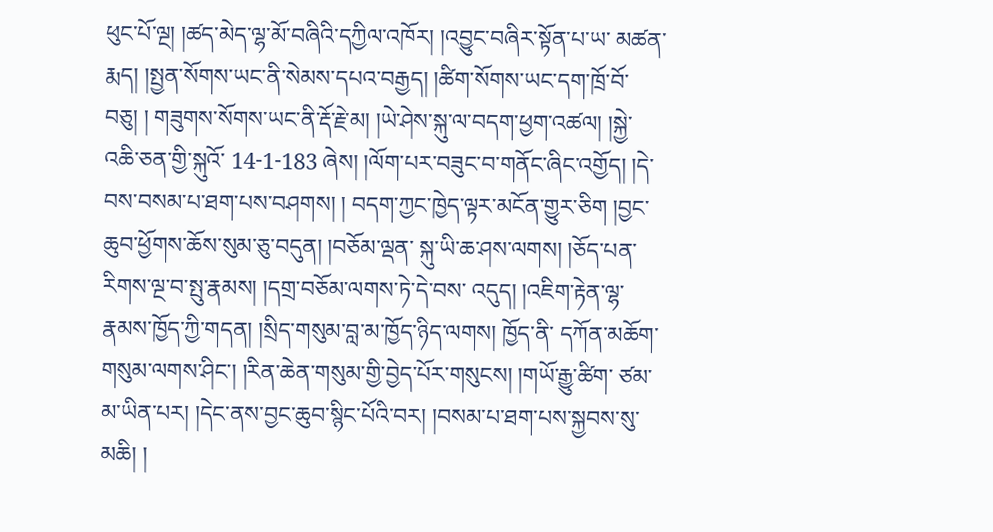ཕུང་པོ་ལྔ། །ཚད་མེད་ལྷ་མོ་བཞིའི་དཀྱིལ་འཁོར། །འབྱུང་བཞིར་སྟོན་པ་ཡ་ མཚན་རྨད། །སྤྱན་སོགས་ཡང་ནི་སེམས་དཔའ་བརྒྱད། །ཚིག་སོགས་ཡང་དག་ཁྲོ་བོ་བཅུ། ། གཟུགས་སོགས་ཡང་ནི་རྡོ་རྗེ་མ། །ཡེ་ཤེས་སྐུ་ལ་བདག་ཕྱག་འཚལ། །སྐྱེ་འཆི་ཅན་གྱི་སྐུའོ་ 14-1-183 ཞེས། །ལོག་པར་བཟུང་བ་གནོང་ཞིང་འགྱོད། །དེ་བས་བསམ་པ་ཐག་པས་བཤགས། ། བདག་ཀྱང་ཁྱེད་ལྟར་མངོན་གྱུར་ཅིག །བྱང་ཆུབ་ཕྱོགས་ཆོས་སུམ་ཅུ་བདུན། །བཅོམ་ལྡན་ སྐུ་ཡི་ཆ་ཤས་ལགས། །ཅོད་པན་རིགས་ལྔ་བ་སྤུ་རྣམས། །དགྲ་བཅོམ་ལགས་ཏེ་དེ་བས་ འདུད། །འཇིག་རྟེན་ལྷ་རྣམས་ཁྱོད་ཀྱི་གདན། །སྲིད་གསུམ་བླ་མ་ཁྱོད་ཉིད་ལགས། ཁྱོད་ནི་ དཀོན་མཆོག་གསུམ་ལགས་ཤིང་། །རིན་ཆེན་གསུམ་གྱི་བྱེད་པོར་གསུངས། །གཡོ་རྒྱུ་ཚིག་ ཙམ་མ་ཡིན་པར། །དེང་ནས་བྱང་ཆུབ་སྙིང་པོའི་བར། །བསམ་པ་ཐག་པས་སྐྱབས་སུ་མཆི། །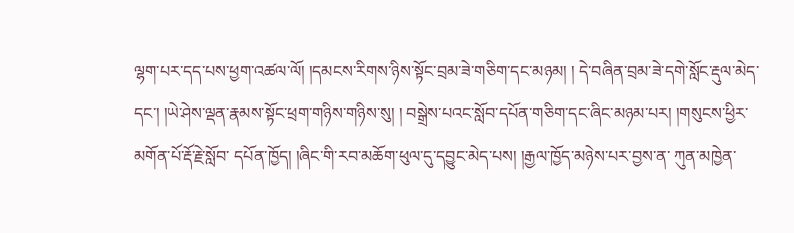ལྷག་པར་དད་པས་ཕྱག་འཚལ་ལོ། །དམངས་རིགས་ཉིས་སྟོང་བྲམ་ཟེ་གཅིག་དང་མཉམ། ། དེ་བཞིན་བྲམ་ཟེ་དགེ་སློང་རྡུལ་མེད་དང་། །ཡེ་ཤེས་ལྡན་རྣམས་སྟོང་ཕྲག་གཉིས་གཉིས་སུ། ། བསྒྲེས་པའང་སློབ་དཔོན་གཅིག་དང་ཞིང་མཉམ་པར། །གསུངས་ཕྱིར་མགོན་པོ་རྡོ་རྗེ་སློབ་ དཔོན་ཁྱོད། །ཞིང་གི་རབ་མཆོག་ཕུལ་དུ་དབྱུང་མེད་པས། །རྒྱལ་ཁྱོད་མཉེས་པར་བྱས་ན་ ཀུན་མཁྱེན་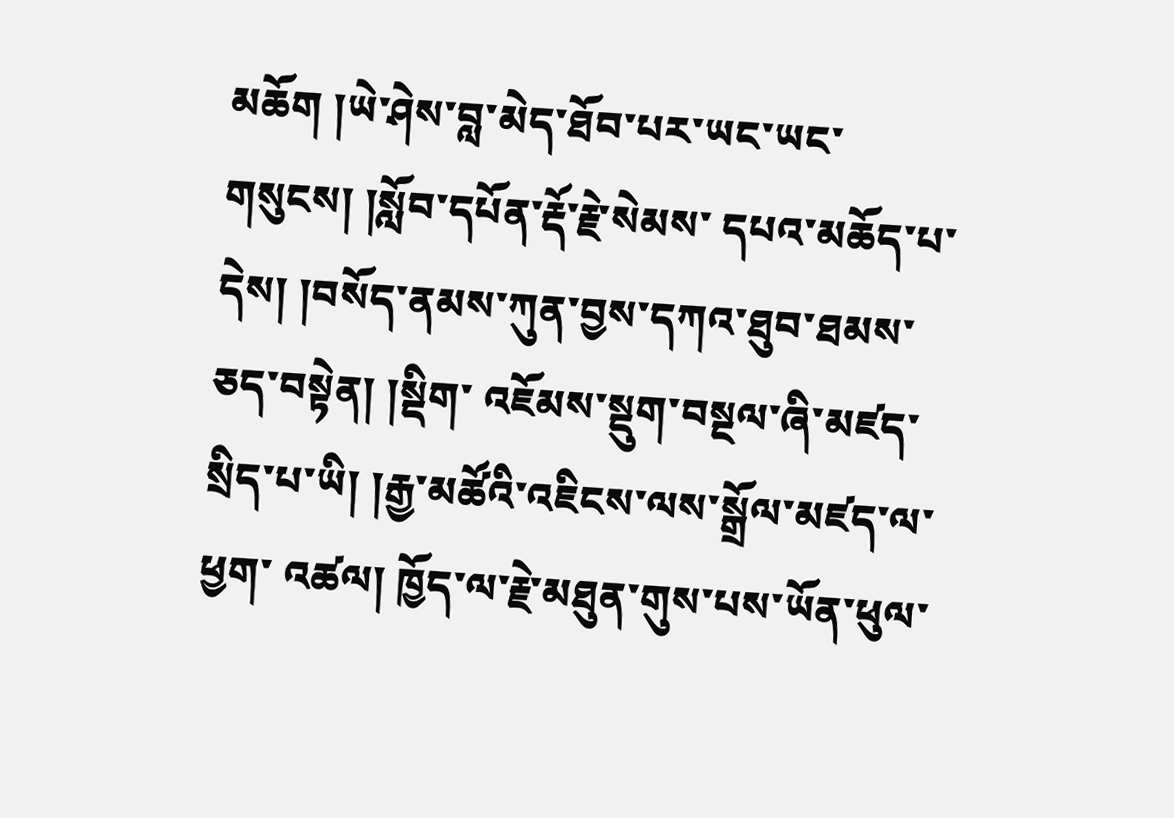མཆོག །ཡེ་ཤེས་བླ་མེད་ཐོབ་པར་ཡང་ཡང་གསུངས། །སློབ་དཔོན་རྡོ་རྗེ་སེམས་ དཔའ་མཆོད་པ་དེས། །བསོད་ནམས་ཀུན་བྱས་དཀའ་ཐུབ་ཐམས་ཅད་བསྟེན། །སྡིག་ འཇོམས་སྡུག་བསྔལ་ཞི་མཛད་སྲིད་པ་ཡི། །རྒྱ་མཚོའི་འཇིངས་ལས་སྒྲོལ་མཛད་ལ་ཕྱག་ འཚལ། ཁྱོད་ལ་རྗེ་མཐུན་གུས་པས་ཡོན་ཕུལ་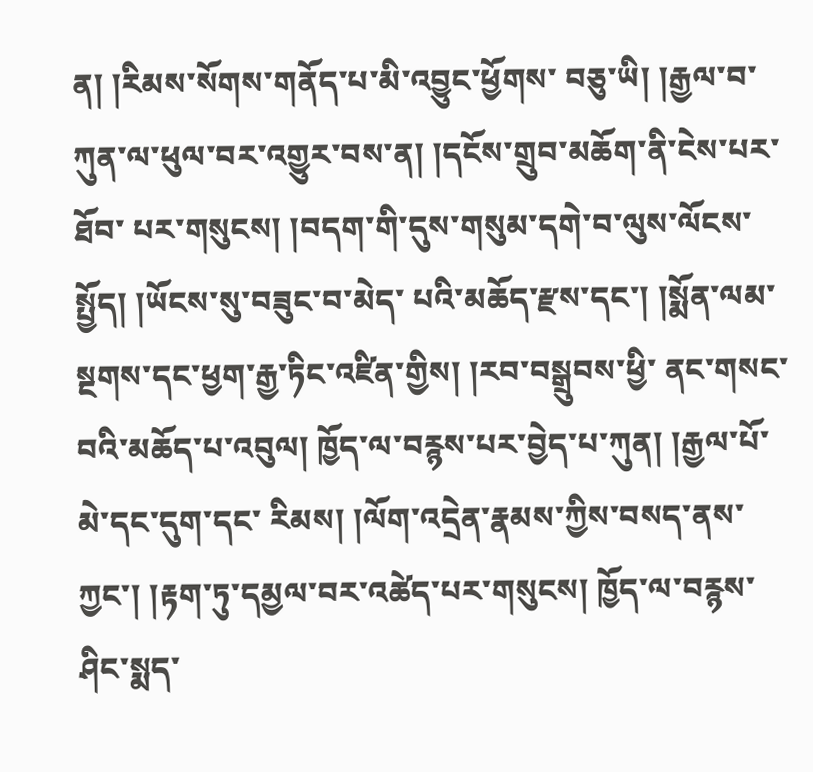ན། །རིམས་སོགས་གནོད་པ་མི་འབྱུང་ཕྱོགས་ བཅུ་ཡི། །རྒྱལ་བ་ཀུན་ལ་ཕུལ་བར་འགྱུར་བས་ན། །དངོས་གྲུབ་མཆོག་ནི་ངེས་པར་ཐོབ་ པར་གསུངས། །བདག་གི་དུས་གསུམ་དགེ་བ་ལུས་ལོངས་སྤྱོད། །ཡོངས་སུ་བཟུང་བ་མེད་ པའི་མཆོད་རྫས་དང་། །སྨོན་ལམ་སྔགས་དང་ཕྱག་རྒྱ་ཏིང་འཛིན་གྱིས། །རབ་བསྒྲུབས་ཕྱི་ ནང་གསང་བའི་མཆོད་པ་འབུལ། ཁྱོད་ལ་བརྙས་པར་བྱེད་པ་ཀུན། །རྒྱལ་པོ་མེ་དང་དུག་དང་ རིམས། །ལོག་འདྲེན་རྣམས་ཀྱིས་བསད་ནས་ཀྱང་། །རྟག་ཏུ་དམྱལ་བར་འཚེད་པར་གསུངས། ཁྱོད་ལ་བརྙས་ཤིང་སྨད་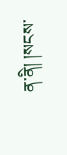ན་ནི། །སངས་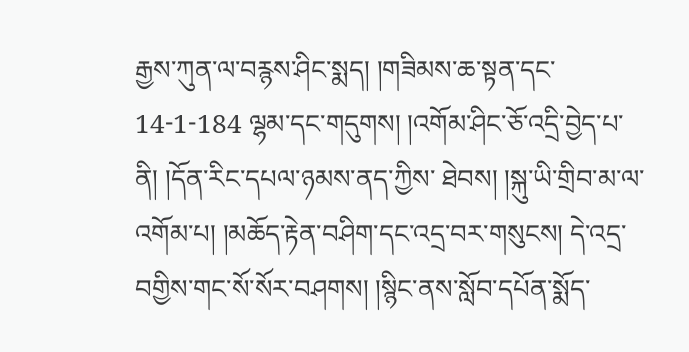རྒྱས་ཀུན་ལ་བརྙས་ཤིང་སྨད། །གཟིམས་ཆ་སྟན་དང་ 14-1-184 ལྷམ་དང་གདུགས། །འགོམ་ཤིང་ཅོ་འདྲི་བྱེད་པ་ནི། །དོན་རིང་དཔལ་ཉམས་ནད་ཀྱིས་ ཐེབས། །སྐུ་ཡི་གྲིབ་མ་ལ་འགོམ་པ། །མཆོད་རྟེན་བཤིག་དང་འདྲ་བར་གསུངས། དེ་འདྲ་ བགྱིས་གང་སོ་སོར་བཤགས། །སྙིང་ནས་སློབ་དཔོན་སྨོད་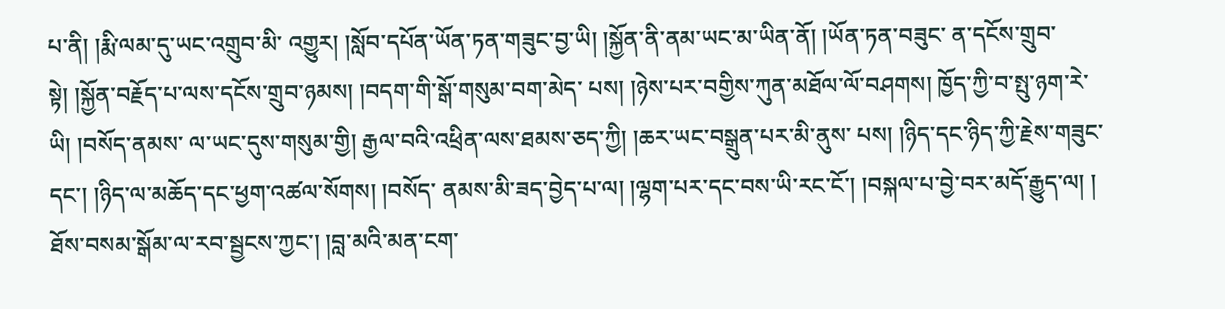པ་ནི། །རྨི་ལམ་དུ་ཡང་འགྲུབ་མི་ འགྱུར། །སློབ་དཔོན་ཡོན་ཏན་གཟུང་བྱ་ཡི། །སྐྱོན་ནི་ནམ་ཡང་མ་ཡིན་ནོ། །ཡོན་ཏན་བཟུང་ ན་དངོས་གྲུབ་སྟེ། །སྐྱོན་བརྗོད་པ་ལས་དངོས་གྲུབ་ཉམས། །བདག་གི་སྒོ་གསུམ་བག་མེད་ པས། །ཉེས་པར་བགྱིས་ཀུན་མཐོལ་ལོ་བཤགས། ཁྱོད་ཀྱི་བ་སྤུ་ཉག་རེ་ཡི། །བསོད་ནམས་ ལ་ཡང་དུས་གསུམ་གྱི། རྒྱལ་བའི་འཕྲིན་ལས་ཐམས་ཅད་ཀྱི། །ཆར་ཡང་བསྒྲུན་པར་མི་ནུས་ པས། །ཉིད་དང་ཉིད་ཀྱི་རྗེས་གཟུང་དང་། །ཉིད་ལ་མཆོད་དང་ཕྱག་འཚལ་སོགས། །བསོད་ ནམས་མི་ཟད་བྱེད་པ་ལ། །ལྷག་པར་དང་བས་ཡི་རང་ངོ་། །བསྐལ་པ་བྱེ་བར་མདོ་རྒྱུད་ལ། ། ཐོས་བསམ་སྒོམ་ལ་རབ་སྦྱངས་ཀྱང་། །བླ་མའི་མན་ངག་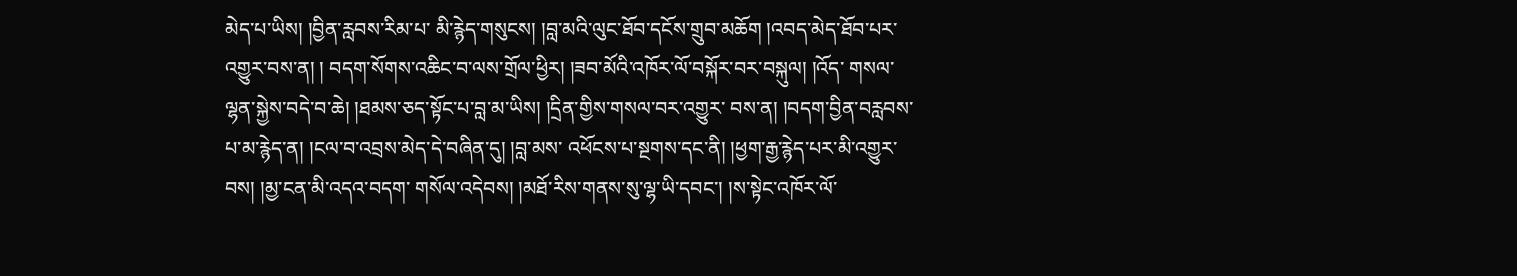མེད་པ་ཡིས། །བྱིན་རླབས་རིམ་པ་ མི་རྙེད་གསུངས། །བླ་མའི་ལུང་ཐོབ་དངོས་གྲུབ་མཆོག །འབད་མེད་ཐོབ་པར་འགྱུར་བས་ན། ། བདག་སོགས་འཆིང་བ་ལས་གྲོལ་ཕྱིར། །ཟབ་མོའི་འཁོར་ལོ་བསྐོར་བར་བསྐུལ། །འོད་ གསལ་ལྷན་སྐྱེས་བདེ་བ་ཆེ། །ཐམས་ཅད་སྟོང་པ་བླ་མ་ཡིས། །དྲིན་གྱིས་གསལ་བར་འགྱུར་ བས་ན། །བདག་བྱིན་བརླབས་པ་མ་རྙེད་ན། །ངལ་བ་འབྲས་མེད་དེ་བཞིན་དུ། །བླ་མས་ འཕོངས་པ་སྔགས་དང་ནི། །ཕྱག་རྒྱ་རྙེད་པར་མི་འགྱུར་བས། །མྱ་ངན་མི་འདའ་བདག་ གསོལ་འདེབས། །མཐོ་རིས་གནས་སུ་ལྷ་ཡི་དབང་། །ས་སྟེང་འཁོར་ལོ་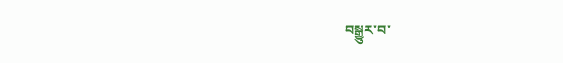བསྒྱུར་བ་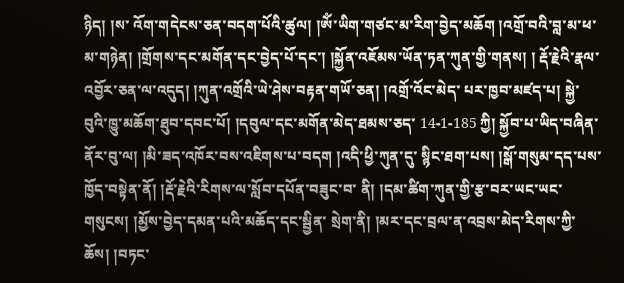ཉིད། །ས་ འོག་གདེངས་ཅན་བདག་པོའི་ཚུལ། །ༀ་ཡིག་གཙང་མ་རིག་བྱེད་མཆོག །འགྲོ་བའི་བླ་མ་ཕ་ མ་གཉེན། །གྲོགས་དང་མགོན་དང་བྱེད་པོ་དང་། །སྐྱོན་འཇོམས་ཡོན་ཏན་ཀུན་གྱི་གནས། ། རྡོ་རྗེའི་རྣལ་འབྱོར་ཅན་ལ་འདུད། །ཀུན་འགྲོའི་ཡེ་ཤེས་བརྟན་གཡོ་ཅན། །འགྲོ་འོང་མེད་ པར་ཁྱབ་མཛད་པ། སྐྱེ་བུའི་ཁྱུ་མཆོག་ཐུབ་དབང་པོ། །དབུལ་དང་མགོན་མེད་ཐམས་ཅད་ 14-1-185 ཀྱི། སྐྱོབ་པ་ཡིད་བཞིན་ནོར་བུ་ལ། །མི་ཟད་འཁོར་བས་འཇིགས་པ་བདག །འདི་ཕྱི་ཀུན་དུ་ སྙིང་ཐག་པས། །སྒོ་གསུམ་དད་པས་ཁྱོད་བསྟེན་ནོ། །རྡོ་རྗེའི་རིགས་ལ་སློབ་དཔོན་བཟུང་བ་ ནི། །དམ་ཚིག་ཀུན་གྱི་རྩ་བར་ཡང་ཡང་གསུངས། །མྱོས་བྱེད་དམན་པའི་མཆོད་དང་སྦྱིན་ སྲེག་ནི། །མར་དང་བྲལ་ན་འབྲས་མེད་རིགས་ཀྱི་ཆོས། །བཏང་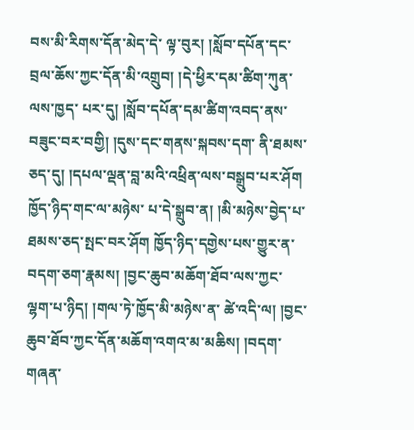བས་མི་རིགས་དོན་མེད་དེ་ ལྟ་བུར། །སློབ་དཔོན་དང་བྲལ་ཆོས་ཀྱང་དོན་མི་འགྲུབ། །དེ་ཕྱིར་དམ་ཚིག་ཀུན་ལས་ཁྱད་ པར་དུ། །སློབ་དཔོན་དམ་ཚིག་འབད་ནས་བཟུང་བར་བགྱི། །དུས་དང་གནས་སྐབས་དག་ ནི་ཐམས་ཅད་དུ། །དཔལ་ལྡན་བླ་མའི་འཕྲིན་ལས་བསྒྲུབ་པར་ཤོག ཁྱོད་ཉིད་གང་ལ་མཉེས་ པ་དེ་སྒྲུབ་ན། །མི་མཉེས་བྱེད་པ་ཐམས་ཅད་སྤང་བར་ཤོག ཁྱོད་ཉིད་དགྱེས་པས་གྱུར་ན་ བདག་ཅག་རྣམས། །བྱང་ཆུབ་མཆོག་ཐོབ་ལས་ཀྱང་ལྷག་པ་ཉིད། །གལ་ཏེ་ཁྱོད་མི་མཉེས་ན་ ཚེ་འདི་ལ། །བྱང་ཆུབ་ཐོབ་ཀྱང་དོན་མཆོག་འགའ་མ་མཆིས། །བདག་གཞན་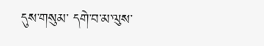དུས་གསུམ་ དགེ་བ་མ་ལུས་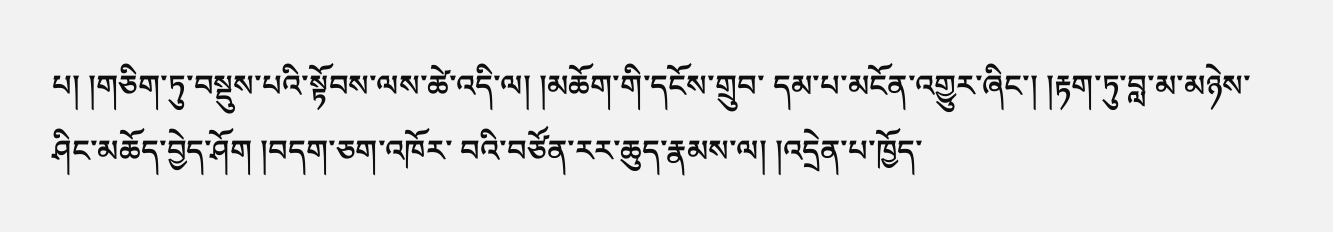པ། །གཅིག་ཏུ་བསྡུས་པའི་སྟོབས་ལས་ཚེ་འདི་ལ། །མཆོག་གི་དངོས་གྲུབ་ དམ་པ་མངོན་འགྱུར་ཞིང་། །རྟག་ཏུ་བླ་མ་མཉེས་ཤིང་མཆོད་བྱེད་ཤོག །བདག་ཅག་འཁོར་ བའི་བཙོན་རར་ཆུད་རྣམས་ལ། །འདྲེན་པ་ཁྱོད་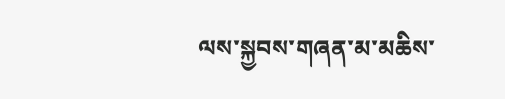ལས་སྐྱབས་གཞན་མ་མཆིས་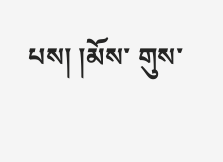པས། །མོས་ གུས་